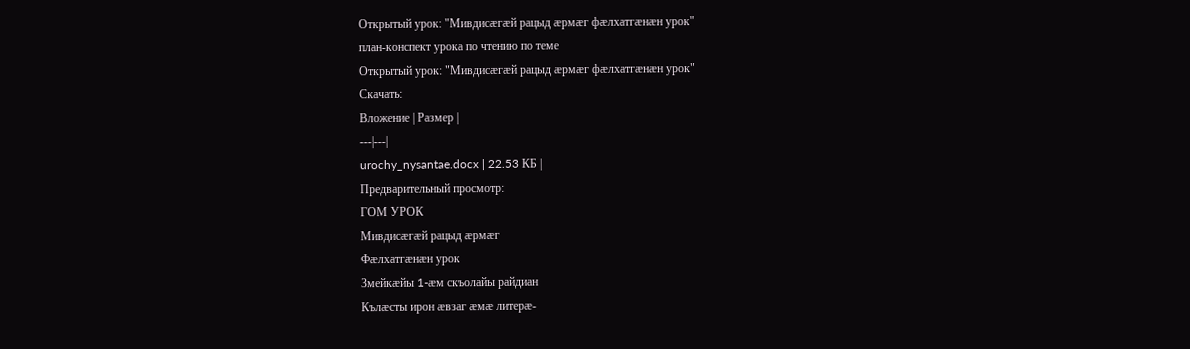Открытый урок: "Мивдисæгæй рацыд æрмæг фæлхатгæнæн урок"
план-конспект урока по чтению по теме
Открытый урок: "Мивдисæгæй рацыд æрмæг фæлхатгæнæн урок"
Скачать:
Вложение | Размер |
---|---|
urochy_nysantae.docx | 22.53 КБ |
Предварительный просмотр:
ГОМ УРОК
Мивдисæгæй рацыд æрмæг
Фæлхатгæнæн урок
Змейкæйы 1-æм скъолайы райдиан
Кълæсты ирон æвзаг æмæ литерæ-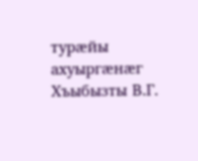турæйы ахуыргæнæг
Хъыбызты В.Г.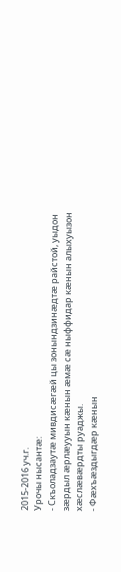2015-2016 уч.г.
Урочы нысантæ:
- Скъоладзаутæ мивдисæгæй цы зонындзинæдтæ райстой, уыдон зæрдыл æрлæууын кæнын æмæ сæ ныффидар кæнын алыхуызон хæслæвæрдты руаджы.
- Фæхъæздыгдæр кæнын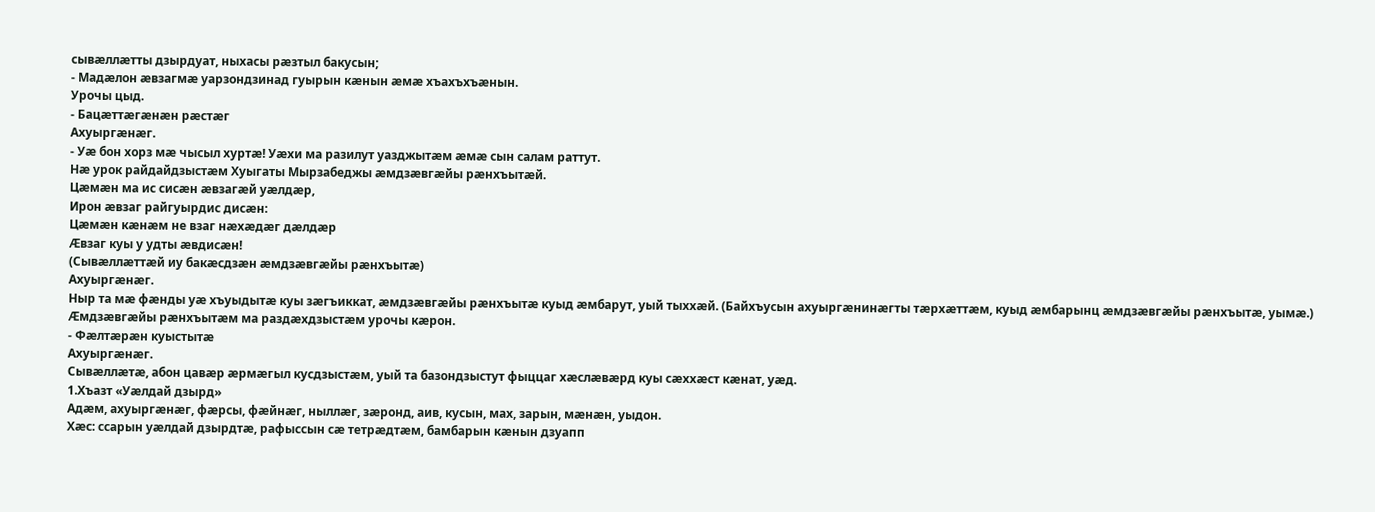сывæллæтты дзырдуат, ныхасы рæзтыл бакусын;
- Мадæлон æвзагмæ уарзондзинад гуырын кæнын æмæ хъахъхъæнын.
Урочы цыд.
- Бацæттæгæнæн рæстæг
Ахуыргæнæг.
- Уæ бон хорз мæ чысыл хуртæ! Уæхи ма разилут уазджытæм æмæ сын салам раттут.
Нæ урок райдайдзыстæм Хуыгаты Мырзабеджы æмдзæвгæйы рæнхъытæй.
Цæмæн ма ис сисæн æвзагæй уæлдæр,
Ирон æвзаг райгуырдис дисæн:
Цæмæн кæнæм не взаг нæхæдæг дæлдæр
Æвзаг куы у удты æвдисæн!
(Сывæллæттæй иу бакæсдзæн æмдзæвгæйы рæнхъытæ)
Ахуыргæнæг.
Ныр та мæ фæнды уæ хъуыдытæ куы зæгъиккат, æмдзæвгæйы рæнхъытæ куыд æмбарут, уый тыххæй. (Байхъусын ахуыргæнинæгты тæрхæттæм, куыд æмбарынц æмдзæвгæйы рæнхъытæ, уымæ.)
Æмдзæвгæйы рæнхъытæм ма раздæхдзыстæм урочы кæрон.
- Фæлтæрæн куыстытæ
Ахуыргæнæг.
Сывæллæтæ, абон цавæр æрмæгыл кусдзыстæм, уый та базондзыстут фыццаг хæслæвæрд куы сæххæст кæнат, уæд.
1.Хъазт «Уæлдай дзырд»
Адæм, ахуыргæнæг, фæрсы, фæйнæг, ныллæг, зæронд, аив, кусын, мах, зарын, мæнæн, уыдон.
Хæс: ссарын уæлдай дзырдтæ, рафыссын сæ тетрæдтæм, бамбарын кæнын дзуапп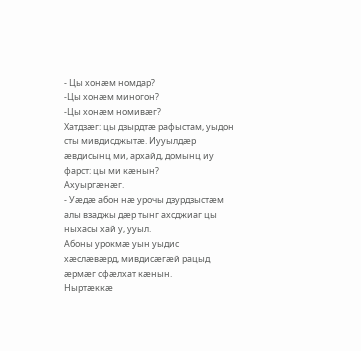- Цы хонæм номдар?
-Цы хонæм миногон?
-Цы хонæм номивæг?
Хатдзæг: цы дзырдтæ рафыстам, уыдон сты мивдисджытæ. Иууылдæр æвдисынц ми, архайд, домынц иу фарст: цы ми кæнын?
Ахуыргæнæг.
- Уæдæ абон нæ урочы дзурдзыстæм алы взаджы дæр тынг ахсджиаг цы ныхасы хай у, ууыл.
Абоны урокмæ уын уыдис хæслæвæрд, мивдисæгæй рацыд æрмæг сфæлхат кæнын.
Ныртæккæ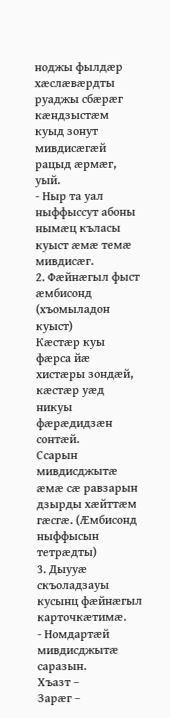ноджы фылдæр хæслæвæрдты руаджы сбæрæг кæндзыстæм куыд зонут мивдисæгæй рацыд æрмæг, уый.
- Ныр та уал ныффыссут абоны нымæц къласы куыст æмæ темæ мивдисæг.
2. Фæйнæгыл фыст æмбисонд (хъомыладон куыст)
Кæстæр куы фæрса йæ хистæры зондæй, кæстæр уæд никуы фæрæдидзæн сонтæй.
Ссарын мивдисджытæ æмæ сæ равзарын дзырды хæйттæм гæсгæ. (Æмбисонд ныффысын тетрæдты)
3. Дыууæ скъоладзауы кусынц фæйнæгыл карточкæтимæ.
- Номдартæй мивдисджытæ саразын.
Хъазт –
Зарæг –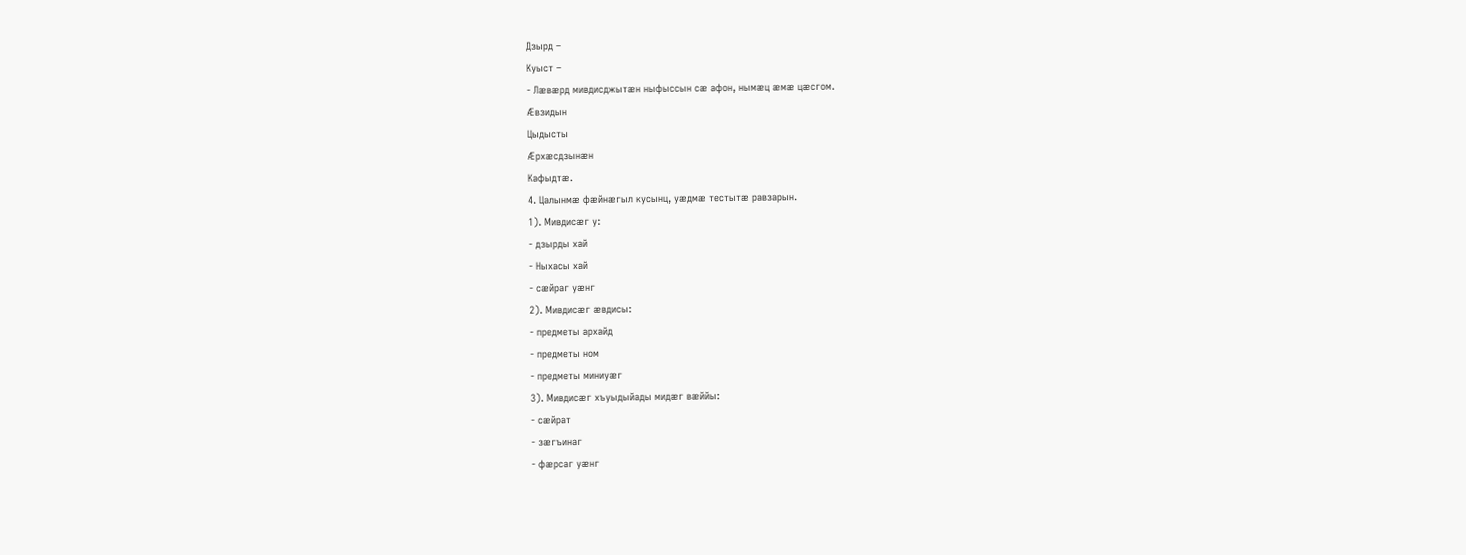Дзырд –
Куыст –
- Лæвæрд мивдисджытæн ныфыссын сæ афон, нымæц æмæ цæсгом.
Æвзидын
Цыдысты
Æрхæсдзынæн
Кафыдтæ.
4. Цалынмæ фæйнæгыл кусынц, уæдмæ тестытæ равзарын.
1). Мивдисæг у:
- дзырды хай
- Ныхасы хай
- сæйраг уæнг
2). Мивдисæг æвдисы:
- предметы архайд
- предметы ном
- предметы миниуæг
3). Мивдисæг хъуыдыйады мидæг вæййы:
- сæйрат
- зæгъинаг
- фæрсаг уæнг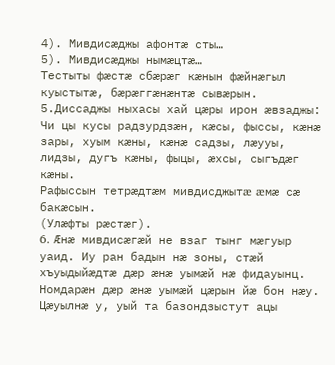4). Мивдисæджы афонтæ сты…
5). Мивдисæджы нымæцтæ…
Тестыты фæстæ сбæрæг кæнын фæйнæгыл куыстытæ, бæрæггæнæнтæ сывæрын.
5.Диссаджы ныхасы хай цæры ирон æвзаджы:
Чи цы кусы радзурдзæн, кæсы, фыссы, кæнæ зары, хуым кæны, кæнæ садзы, лæууы, лидзы, дугъ кæны, фыцы, æхсы, сыгъдæг кæны.
Рафыссын тетрæдтæм мивдисджытæ æмæ сæ бакæсын.
(Улæфты рæстæг).
6. Æнæ мивдисæгæй не взаг тынг мæгуыр уаид. Иу ран бадын нæ зоны, стæй хъуыдыйæдтæ дæр æнæ уымæй нæ фидауынц. Номдарæн дæр æнæ уымæй цæрын йæ бон нæу.
Цæуылнæ у, уый та базондзыстут ацы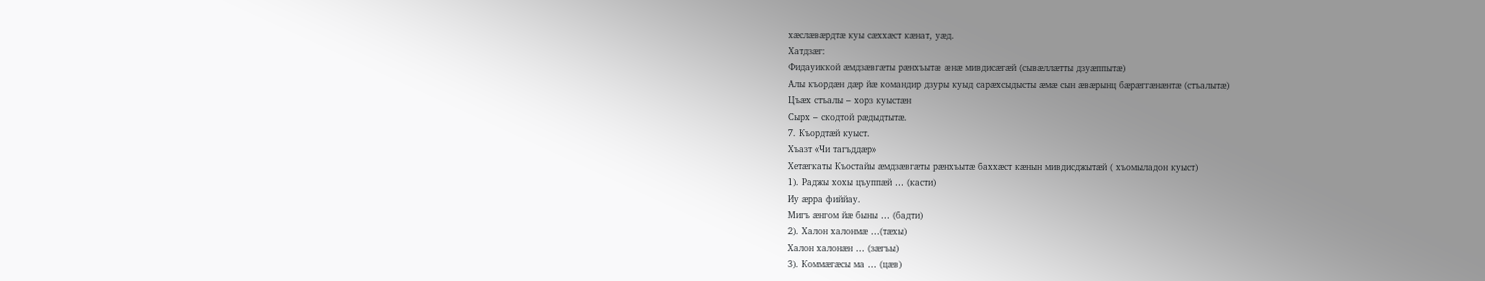хæслæвæрдтæ куы сæххæст кæнат, уæд.
Хатдзæг:
Фидауиккой æмдзæвгæты рæнхъытæ æнæ мивдисæгæй (сывæллæтты дзуæппытæ)
Алы къордæн дæр йæ командир дзуры куыд сарæхсыдысты æмæ сын æвæрынц бæрæггæнæнтæ (стъалытæ)
Цъæх стъалы – хорз куыстæн
Сырх – скодтой рæдыдтытæ.
7. Къордтæй куыст.
Хъазт «Чи тагъддæр»
Хетæгкаты Къостайы æмдзæвгæты рæнхъытæ баххæст кæнын мивдисджытæй ( хъомыладон куыст)
1). Раджы хохы цъуппæй … (касти)
Иу æрра фиййау.
Мигъ æнгом йæ быны … (бадти)
2). Халон халонмæ …(тæхы)
Халон халонæн … (зæгъы)
3). Коммæгæсы ма … (цæв)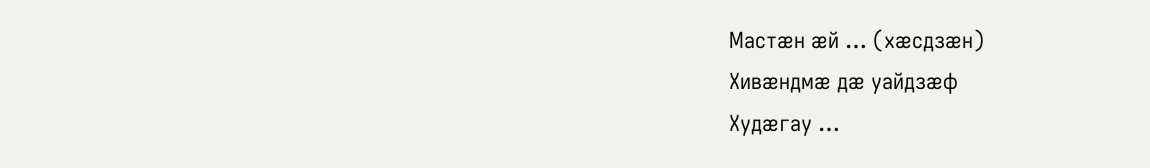Мастæн æй … (хæсдзæн)
Хивæндмæ дæ уайдзæф
Худæгау …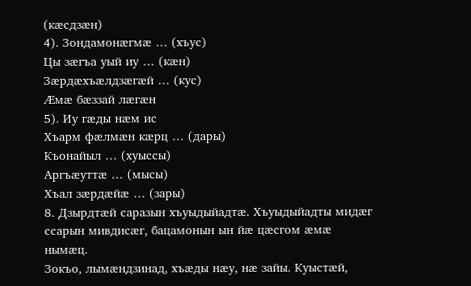(кæсдзæн)
4). Зондамонæгмæ … (хъус)
Цы зæгъа уый иу … (кæн)
Зæрдæхъæлдзæгæй … (кус)
Æмæ бæззай лæгæн
5). Иу гæды нæм ис
Хъарм фæлмæн кæрц … (дары)
Къонайыл … (хуыссы)
Аргъæуттæ … (мысы)
Хъал зæрдæйæ … (зары)
8. Дзырдтæй саразын хъуыдыйадтæ. Хъуыдыйадты мидæг ссарын мивдисæг, бацамонын ын йæ цæсгом æмæ нымæц.
Зокъо, лымæндзинад, хъæды нæу, нæ зайы. Куыстæй,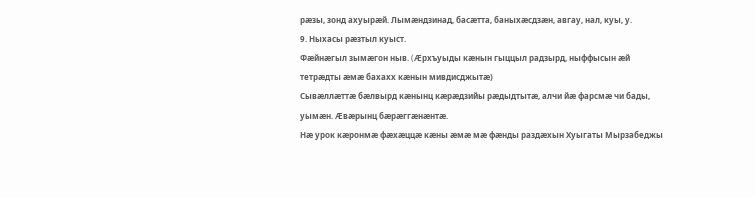рæзы, зонд ахуырæй. Лымæндзинад, басæтта, баныхæсдзæн, авгау, нал, куы, у.
9. Ныхасы рæзтыл куыст.
Фæйнæгыл зымæгон ныв. (Æрхъуыды кæнын гыццыл радзырд, ныффысын æй тетрæдты æмæ бахахх кæнын мивдисджытæ)
Сывæллæттæ бæлвырд кæнынц кæрæдзийы рæдыдтытæ, алчи йæ фарсмæ чи бады, уымæн. Æвæрынц бæрæггæнæнтæ.
Нæ урок кæронмæ фæхæццæ кæны æмæ мæ фæнды раздæхын Хуыгаты Мырзабеджы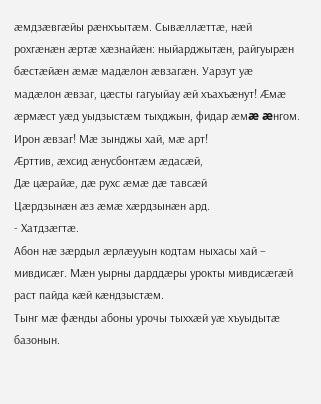æмдзæвгæйы рæнхъытæм. Сывæллæттæ, нæй рохгæнæн æртæ хæзнайæн: ныйарджытæн, райгуырæн бæстæйæн æмæ мадæлон æвзагæн. Уарзут уæ мадæлон æвзаг, цæсты гагуыйау æй хъахъæнут! Æмæ æрмæст уæд уыдзыстæм тыхджын, фидар æмæ æнгом.
Ирон æвзаг! Мæ зынджы хай, мæ арт!
Æрттив, æхсид æнусбонтæм æдасæй,
Дæ цæрайæ, дæ рухс æмæ дæ тавсæй
Цæрдзынæн æз æмæ хæрдзынæн ард.
- Хатдзæгтæ.
Абон нæ зæрдыл æрлæууын кодтам ныхасы хай – мивдисæг. Мæн уырны дарддæры урокты мивдисæгæй раст пайда кæй кæндзыстæм.
Тынг мæ фæнды абоны урочы тыххæй уæ хъуыдытæ базонын.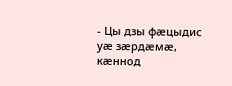- Цы дзы фæцыдис уæ зæрдæмæ, кæннод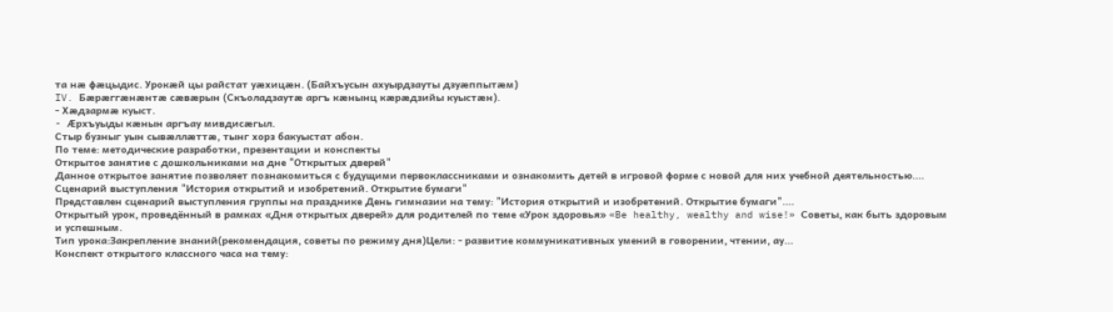та нæ фæцыдис. Урокæй цы райстат уæхицæн. (Байхъусын ахуырдзауты дзуæппытæм)
IV. Бæрæггæнæнтæ сæвæрын (Скъоладзаутæ аргъ кæнынц кæрæдзийы куыстæн).
- Хæдзармæ куыст.
- Æрхъуыды кæнын аргъау мивдисæгыл.
Стыр бузныг уын сывæллæттæ, тынг хорз бакуыстат абон.
По теме: методические разработки, презентации и конспекты
Открытое занятие с дошкольниками на дне "Открытых дверей"
Данное открытое занятие позволяет познакомиться с будущими первоклассниками и ознакомить детей в игровой форме с новой для них учебной деятельностью....
Сценарий выступления "История открытий и изобретений. Открытие бумаги"
Представлен сценарий выступления группы на празднике День гимназии на тему: "История открытий и изобретений. Открытие бумаги"....
Открытый урок, проведённый в рамках «Дня открытых дверей» для родителей по теме «Урок здоровья» «Be healthy, wealthy and wise!» Советы, как быть здоровым и успешным.
Тип урока:Закрепление знаний(рекомендация, советы по режиму дня)Цели: - развитие коммуникативных умений в говорении, чтении, ау...
Конспект открытого классного часа на тему: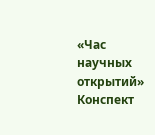«Час научных открытий»
Конспект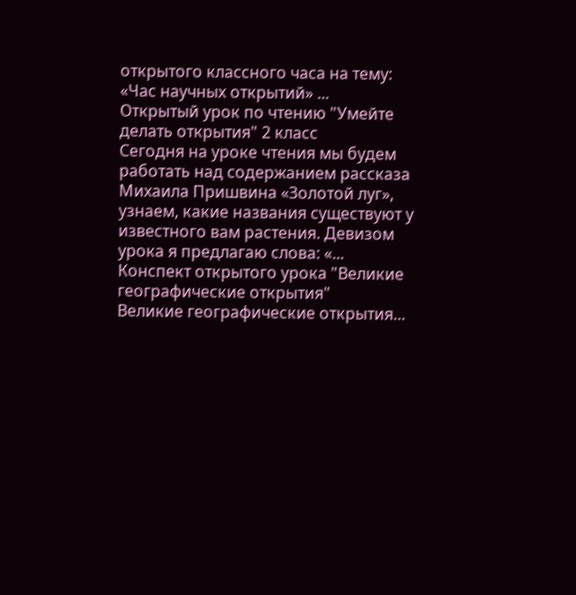открытого классного часа на тему: «Час научных открытий» ...
Открытый урок по чтению "Умейте делать открытия" 2 класс
Сегодня на уроке чтения мы будем работать над содержанием рассказа Михаила Пришвина «Золотой луг», узнаем, какие названия существуют у известного вам растения. Девизом урока я предлагаю слова: «...
Конспект открытого урока "Великие географические открытия"
Великие географические открытия...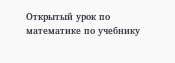Открытый урок по математике по учебнику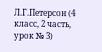Л.Г.Петерсон (4 класс, 2 часть, урок № 3)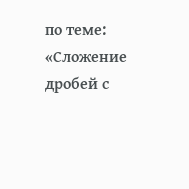по теме: «Сложение дробей с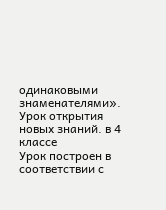одинаковыми знаменателями». Урок открытия новых знаний. в 4 классе
Урок построен в соответствии с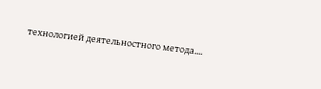технологией деятельностного метода....